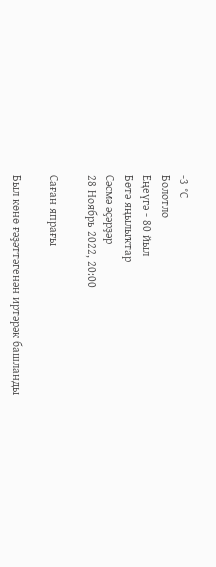-3 °С
Болотло
Еңеүгә - 80 йыл
Бөтә яңылыҡтар
Сәсмә әҫәрҙәр
28 Ноябрь 2022, 20:00

Саған япрағы

Был көнө ғәҙәттәгенән иртәрәк башланды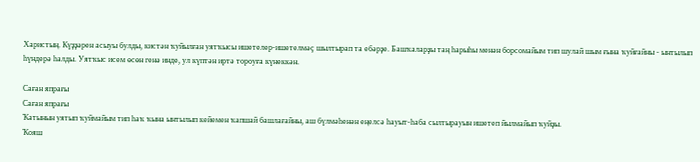Харистың. Күҙҙәрен асыуы булды, кистән ҡуйылған уятҡысы ишетелер-ишетелмәҫ шылтырап та ебәрҙе. Башҡаларҙы таң һарыһы менән борсомайым тип шулай шым ғына ҡуйғайны - ынтылып һүндерә һалды. Уятҡыс исем өсөн генә инде, ул күптән иртә тороуға күнеккән.

Саған япрағы
Саған япрағы
Ҡатынын уятып ҡуймайым тип һаҡ ҡына ынтылып кейемен ҡапшай башлағайны, аш бүлмәһенән еңелсә һауыт-һаба сылтырауын ишетеп йылмайып ҡуйҙы.
Ҡояш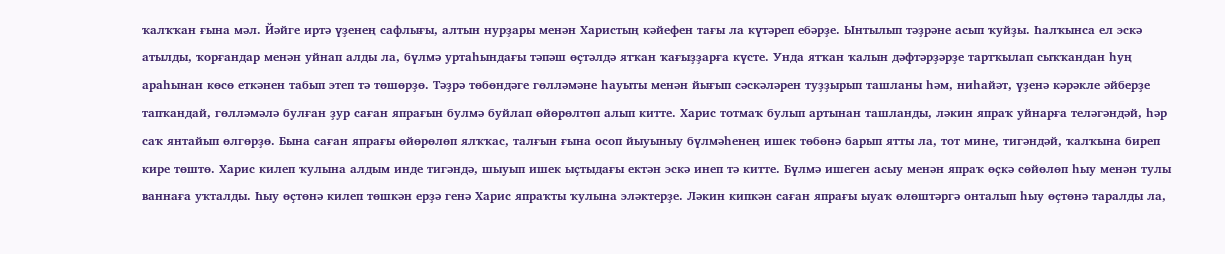ҡалҡҡан ғына мәл. Йәйге иртә үҙенең сафлығы, алтын нурҙары менән Харистың кәйефен тағы ла күтәреп ебәрҙе. Ынтылып тәҙрәне асып ҡуйҙы. Һалҡынса ел эскә атылды, ҡорғандар менән уйнап алды ла, бүлмә уртаһындағы тәпәш өҫтәлдә ятҡан ҡағыҙҙарға күсте. Унда ятҡан ҡалын дәфтәрҙәрҙе тартҡылап сыҡҡандан һуң араһынан көсө еткәнен табып этеп тә төшөрҙө. Тәҙрә төбөндәге гөлләмәне һауыты менән йығып сәскәләрен туҙҙырып ташланы һәм, ниһайәт, үҙенә кәрәкле әйберҙе тапҡандай, гөлләмәлә булған ҙур саған япрағын булмә буйлап өйөрөлтөп алып китте. Харис тотмаҡ булып артынан ташланды, ләкин япраҡ уйнарға теләгәндәй, һәр саҡ янтайып өлгөрҙө. Бына саған япрағы өйөрөлөп ялҡҡас, талғын ғына осоп йыуыныу бүлмәһенең ишек төбөнә барып ятты ла, тот мине, тигәндәй, ҡалҡына биреп кире төштө. Харис килеп ҡулына алдым инде тигәндә, шыуып ишек ыҫтыдағы ектән эскә инеп тә китте. Бүлмә ишеген асыу менән япраҡ өҫкә сөйөлөп һыу менән тулы ваннаға уҡталды. Һыу өҫтөнә килеп төшкән ерҙә генә Харис япраҡты ҡулына эләктерҙе. Ләкин кипкән саған япрағы ыуаҡ өлөштәргә онталып һыу өҫтөнә таралды ла,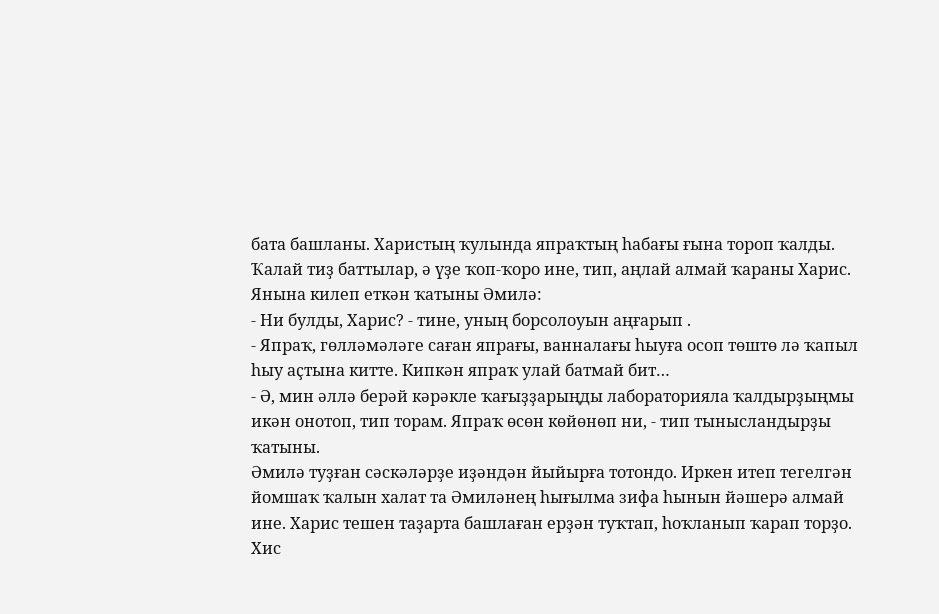бата башланы. Харистың ҡулында япраҡтың һабағы ғына тороп ҡалды. Ҡалай тиҙ баттылар, ә үҙе ҡоп-ҡоро ине, тип, аңлай алмай ҡараны Харис.
Янына килеп еткән ҡатыны Әмилә:
- Ни булды, Харис? - тине, уның борсолоуын аңғарып .
- Япраҡ, гөлләмәләге саған япрағы, ванналағы һыуға осоп төштө лә ҡапыл һыу аҫтына китте. Кипкән япраҡ улай батмай бит…
- Ә, мин әллә берәй кәрәкле ҡағыҙҙарыңды лабораторияла ҡалдырҙыңмы икән онотоп, тип торам. Япраҡ өсөн көйөнөп ни, - тип тынысландырҙы ҡатыны.
Әмилә туҙған сәскәләрҙе иҙәндән йыйырға тотондо. Иркен итеп тегелгән йомшаҡ ҡалын халат та Әмиләнең һығылма зифа һынын йәшерә алмай ине. Харис тешен таҙарта башлаған ерҙән туҡтап, һоҡланып ҡарап торҙо. Хис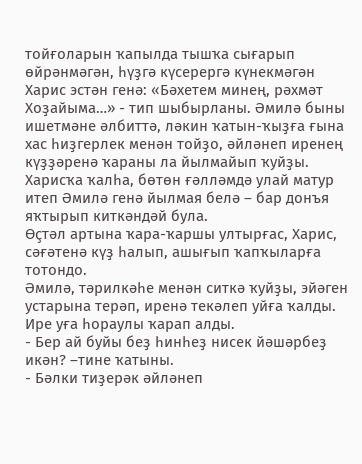тойғоларын ҡапылда тышҡа сығарып өйрәнмәгән, һүҙгә күсерергә күнекмәгән Харис эстән генә: «Бәхетем минең, рәхмәт Хоҙайыма…» - тип шыбырланы. Әмилә быны ишетмәне әлбиттә, ләкин ҡатын-ҡыҙға ғына хас һиҙгерлек менән тойҙо, әйләнеп иренең күҙҙәренә ҡараны ла йылмайып ҡуйҙы. Харисҡа ҡалһа, бөтөн ғәлләмдә улай матур итеп Әмилә генә йылмая белә – бар донъя яҡтырып киткәндәй була.
Өҫтәл артына ҡара-ҡаршы ултырғас, Харис, сәғәтенә күҙ һалып, ашығып ҡапҡыларға тотондо.
Әмилә, тәрилкәһе менән ситкә ҡуйҙы, эйәген устарына терәп, иренә текәлеп уйға ҡалды. Ире уға һораулы ҡарап алды.
- Бер ай буйы беҙ һинһеҙ нисек йәшәрбеҙ икән? –тине ҡатыны.
- Бәлки тиҙерәк әйләнеп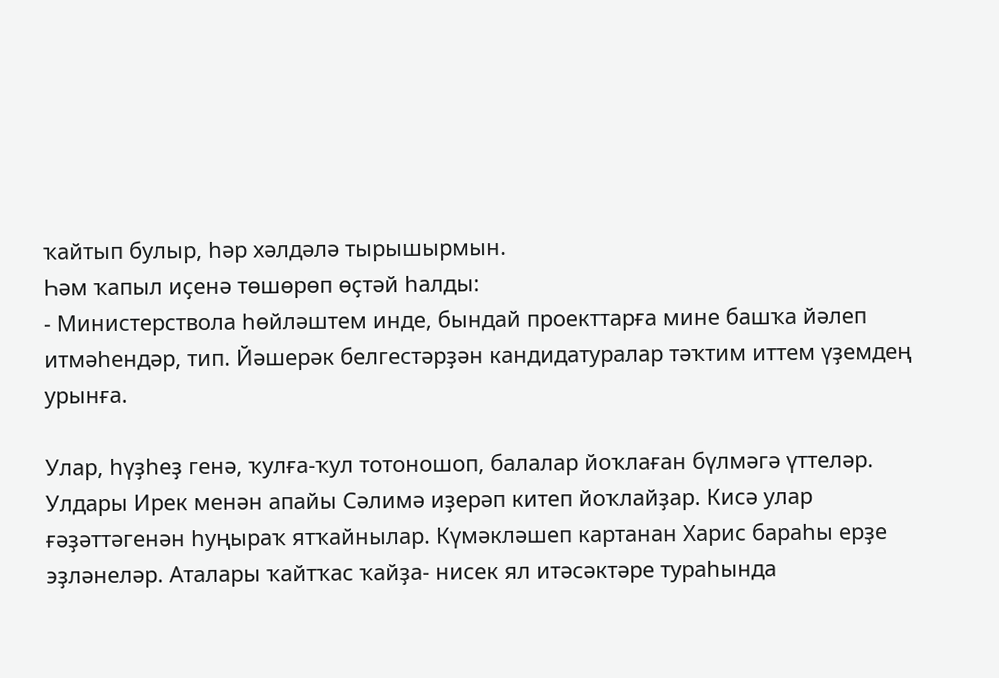ҡайтып булыр, һәр хәлдәлә тырышырмын.
Һәм ҡапыл иҫенә төшөрөп өҫтәй һалды:
- Министерствола һөйләштем инде, бындай проекттарға мине башҡа йәлеп итмәһендәр, тип. Йәшерәк белгестәрҙән кандидатуралар тәҡтим иттем үҙемдең урынға.

Улар, һүҙһеҙ генә, ҡулға-ҡул тотоношоп, балалар йоҡлаған бүлмәгә үттеләр. Улдары Ирек менән апайы Сәлимә иҙерәп китеп йоҡлайҙар. Кисә улар ғәҙәттәгенән һуңыраҡ ятҡайнылар. Күмәкләшеп картанан Харис бараһы ерҙе эҙләнеләр. Аталары ҡайтҡас ҡайҙа- нисек ял итәсәктәре тураһында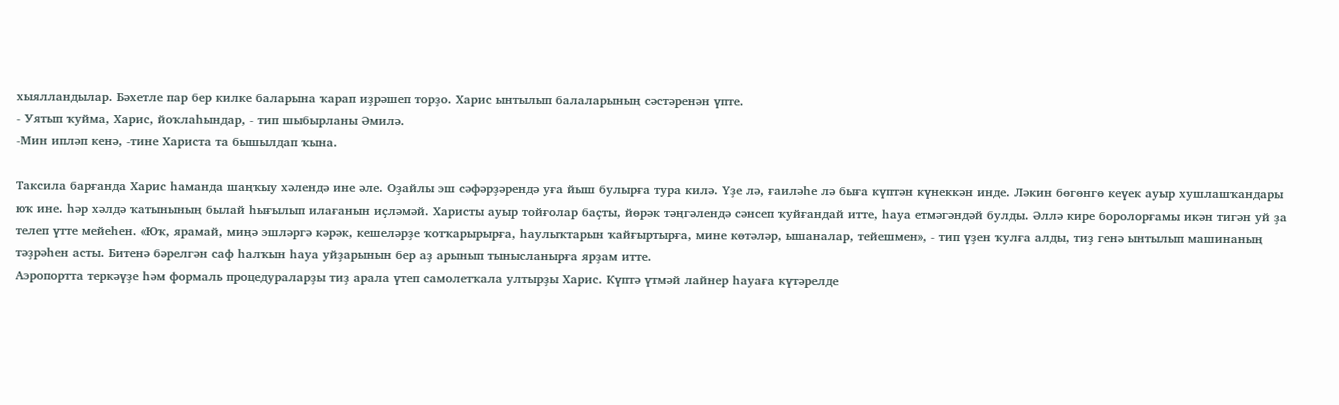хыялландылар. Бәхетле пар бер килке баларына ҡарап иҙрәшеп торҙо. Харис ынтылып балаларының сәстәренән үпте.
- Уятып ҡуйма, Харис, йоҡлаһындар, - тип шыбырланы Әмилә.
-Мин ипләп кенә, -тине Хариста та бышылдап ҡына.

Таксила барғанда Харис һаманда шаңҡыу хәлендә ине әле. Оҙайлы эш сәфәрҙәрендә уға йыш булырға тура килә. Үҙе лә, ғаиләһе лә быға күптән күнеккән инде. Ләкин бөгөнгө кеүек ауыр хушлашҡандары юҡ ине. һәр хәлдә ҡатынының былай һығылып илағанын иҫләмәй. Харисты ауыр тойғолар баҫты, йөрәк тәңгәлендә сәнсеп ҡуйғандай итте, һауа етмәгәндәй булды. Әллә кире боролорғамы икән тигән уй ҙа телеп үтте мейеһен. «Юҡ, ярамай, миңә эшләргә кәрәк, кешеләрҙе ҡотҡарырырға, һаулыҡтарын ҡайғыртырға, мине көтәләр, ышаналар, тейешмен», - тип үҙен ҡулға алды, тиҙ генә ынтылып машинаның тәҙрәһен асты. Битенә бәрелгән саф һалҡын һауа уйҙарынын бер аҙ арынып тынысланырға ярҙам итте.
Аэропортта теркәүҙе һәм формаль процедураларҙы тиҙ арала үтеп самолетҡала ултырҙы Харис. Күптә үтмәй лайнер һауаға күтәрелде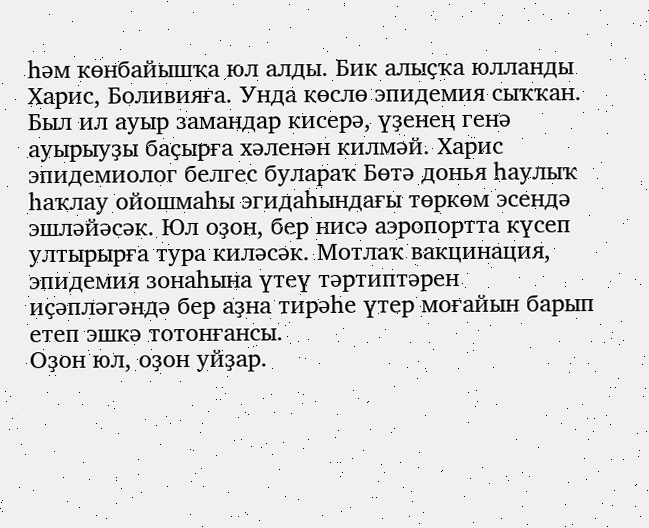һәм көнбайышҡа юл алды. Бик алыҫҡа юлланды Харис, Боливияға. Унда көслө эпидемия сыҡҡан. Был ил ауыр замандар кисерә, үҙенең генә ауырыуҙы баҫырға хәленән килмәй. Харис эпидемиолог белгес булараҡ Бөтә донья һаулыҡ һаҡлау ойошмаһы эгидаһындағы төркөм эсендә эшләйәсәк. Юл оҙон, бер нисә аэропортта күсеп ултырырға тура киләсәк. Мотлаҡ вакцинация, эпидемия зонаһына үтеү тәртиптәрен иҫәпләгәндә бер аҙна тирәһе үтер моғайын барып етеп эшкә тотонғансы.
Оҙон юл, оҙон уйҙар.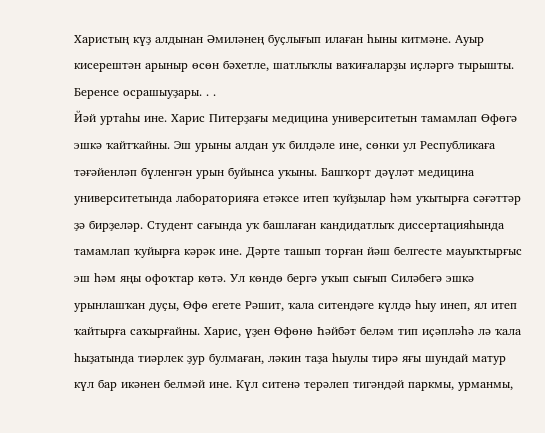Харистың күҙ алдынан Әмиләнең буҫлығып илаған һыны китмәне. Ауыр кисерештән арыныр өсөн бәхетле, шатлыҡлы ваҡиғаларҙы иҫләргә тырышты. Беренсе осрашыуҙары. . .
Йәй уртаһы ине. Харис Питерҙағы медицина университетын тамамлап Өфөгә эшкә ҡайтҡайны. Эш урыны алдан уҡ билдәле ине, сөнки ул Республикаға тәғәйенләп бүленгән урын буйынса уҡыны. Башҡорт дәүләт медицина университетында лабораторияға етәксе итеп ҡуйҙылар һәм уҡытырға сәғәттәр ҙә бирҙеләр. Студент сағында уҡ башлаған кандидатлыҡ диссертацияһында тамамлап ҡуйырға кәрәк ине. Дәрте ташып торған йәш белгесте мауыҡтырғыс эш һәм яңы офоҡтар көтә. Ул көндө бергә уҡып сығып Силәбегә эшкә урынлашҡан дуҫы, Өфө егете Рәшит, ҡала ситендәге күлдә һыу инеп, ял итеп ҡайтырға саҡырғайны. Харис, үҙен Өфөнө Һәйбәт беләм тип иҫәпләһә лә ҡала һыҙатында тиәрлек ҙур булмаған, ләкин таҙа һыулы тирә яғы шундай матур күл бар икәнен белмәй ине. Күл ситенә терәлеп тигәндәй паркмы, урманмы,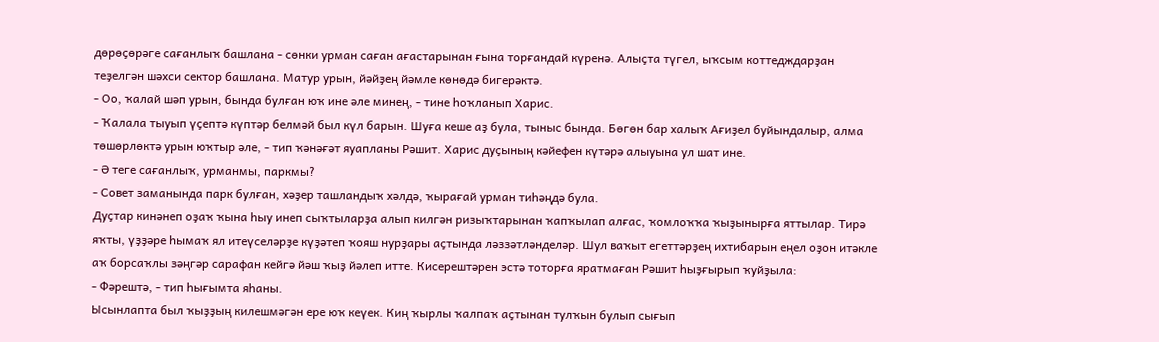дөрөҫөрәге сағанлыҡ башлана - сөнки урман саған ағастарынан ғына торғандай күренә. Алыҫта түгел, ыҡсым коттедждарҙан теҙелгән шәхси сектор башлана. Матур урын, йәйҙең йәмле көнөдә бигерәктә.
- Оо, ҡалай шәп урын, бында булған юҡ ине әле минең, - тине һоҡланып Харис.
- Ҡалала тыуып үҫептә күптәр белмәй был күл барын. Шуға кеше аҙ була, тыныс бында. Бөгөн бар халыҡ Ағиҙел буйындалыр, алма төшөрлөктә урын юҡтыр әле, - тип ҡәнәғәт яуапланы Рәшит. Харис дуҫының кәйефен күтәрә алыуына ул шат ине.
- Ә теге сағанлыҡ, урманмы, паркмы?
- Совет заманында парк булған, хәҙер ташландыҡ хәлдә, ҡырағай урман тиһәңдә була.
Дуҫтар кинәнеп оҙаҡ ҡына һыу инеп сыҡтыларҙа алып килгән ризыҡтарынан ҡапҡылап алғас, ҡомлоҡҡа ҡыҙынырға яттылар. Тирә яҡты, үҙҙәре һымаҡ ял итеүселәрҙе күҙәтеп ҡояш нурҙары аҫтында ләззәтләнделәр. Шул ваҡыт егеттәрҙең ихтибарын еңел оҙон итәкле аҡ борсаҡлы зәңгәр сарафан кейгә йәш ҡыҙ йәлеп итте. Кисерештәрен эстә тоторға яратмаған Рәшит һыҙғырып ҡуйҙыла:
- Фәрештә, - тип һығымта яһаны.
Ысынлапта был ҡыҙҙың килешмәгән ере юҡ кеүек. Киң ҡырлы ҡалпаҡ аҫтынан тулҡын булып сығып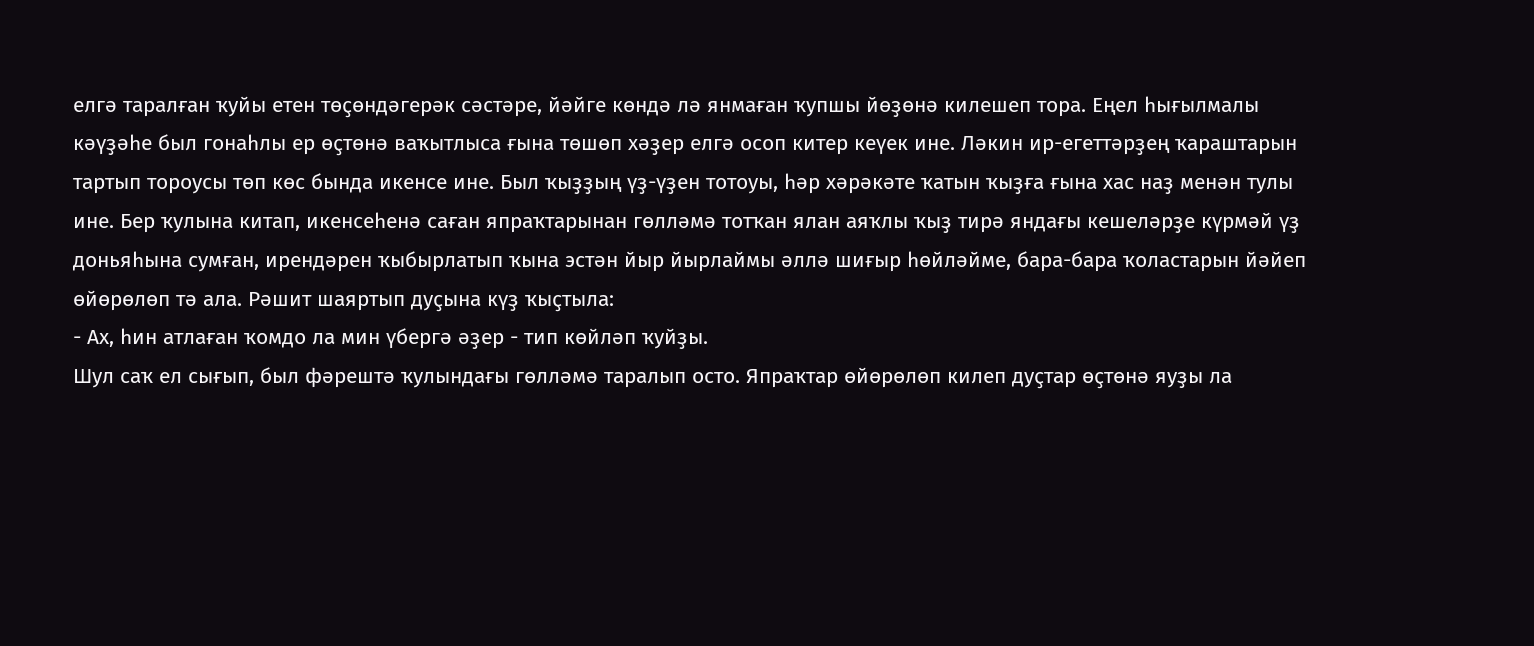елгә таралған ҡуйы етен төҫөндәгерәк сәстәре, йәйге көндә лә янмаған ҡупшы йөҙөнә килешеп тора. Еңел һығылмалы кәүҙәһе был гонаһлы ер өҫтөнә ваҡытлыса ғына төшөп хәҙер елгә осоп китер кеүек ине. Ләкин ир-егеттәрҙең ҡараштарын тартып тороусы төп көс бында икенсе ине. Был ҡыҙҙың үҙ-үҙен тотоуы, һәр хәрәкәте ҡатын ҡыҙға ғына хас наҙ менән тулы ине. Бер ҡулына китап, икенсеһенә саған япраҡтарынан гөлләмә тотҡан ялан аяҡлы ҡыҙ тирә яндағы кешеләрҙе күрмәй үҙ доньяһына сумған, ирендәрен ҡыбырлатып ҡына эстән йыр йырлаймы әллә шиғыр һөйләйме, бара-бара ҡоластарын йәйеп өйөрөлөп тә ала. Рәшит шаяртып дуҫына күҙ ҡыҫтыла:
- Ах, һин атлаған ҡомдо ла мин үбергә әҙер - тип көйләп ҡуйҙы.
Шул саҡ ел сығып, был фәрештә ҡулындағы гөлләмә таралып осто. Япраҡтар өйөрөлөп килеп дуҫтар өҫтөнә яуҙы ла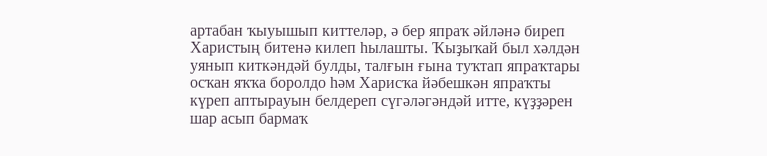артабан ҡыуышып киттеләр, ә бер япраҡ әйләнә биреп Харистың битенә килеп һылашты. Ҡыҙыҡай был хәлдән уянып киткәндәй булды, талғын ғына туҡтап япраҡтары осҡан яҡҡа боролдо һәм Харисҡа йәбешкән япраҡты күреп аптырауын белдереп сүгәләгәндәй итте, күҙҙәрен шар асып бармаҡ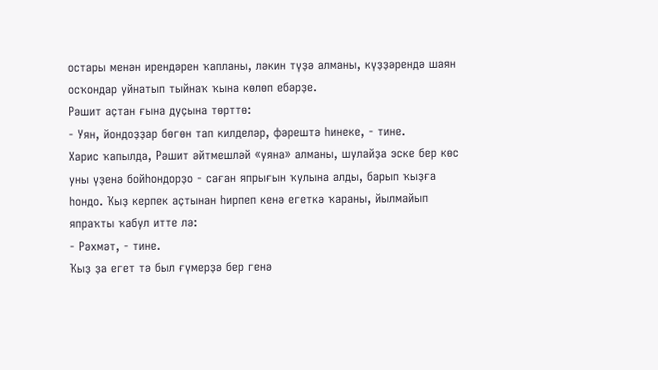остары менән ирендәрен ҡапланы, ләкин түҙә алманы, күҙҙәрендә шаян осҡондар уйнатып тыйнаҡ ҡына көлөп ебәрҙе.
Рәшит аҫтан ғына дуҫына төрттө:
- Уян, йондоҙҙар бөгөн тап килделәр, фәрештә һинеке, - тине.
Харис ҡапылда, Рәшит әйтмешләй «уяна» алманы, шулайҙа эске бер көс уны үҙенә бойһондорҙо - саған япрығын ҡулына алды, барып ҡыҙға һондо. Ҡыҙ керпек аҫтынан һирпеп кенә егеткә ҡараны, йылмайып япраҡты ҡабул итте лә:
- Рәхмәт, - тине.
Ҡыҙ ҙа егет тә был ғүмерҙә бер генә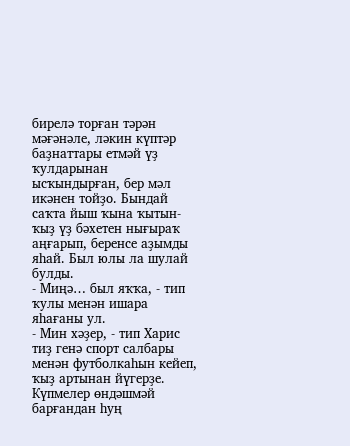бирелә торған тәрән мәғәнәле, ләкин күптәр баҙнаттары етмәй үҙ ҡулдарынан ысҡындырған, бер мәл икәнен тойҙо. Бындай саҡта йыш ҡына ҡытын-ҡыҙ үҙ бәхетен нығыраҡ аңғарып, беренсе аҙымды яһай. Был юлы ла шулай булды.
- Миңә… был яҡҡа, - тип ҡулы менән ишара яһағаны ул.
- Мин хәҙер, - тип Харис тиҙ генә спорт салбары менән футболкаһын кейеп, ҡыҙ артынан йүгерҙе. Күпмелер өндәшмәй барғандан һуң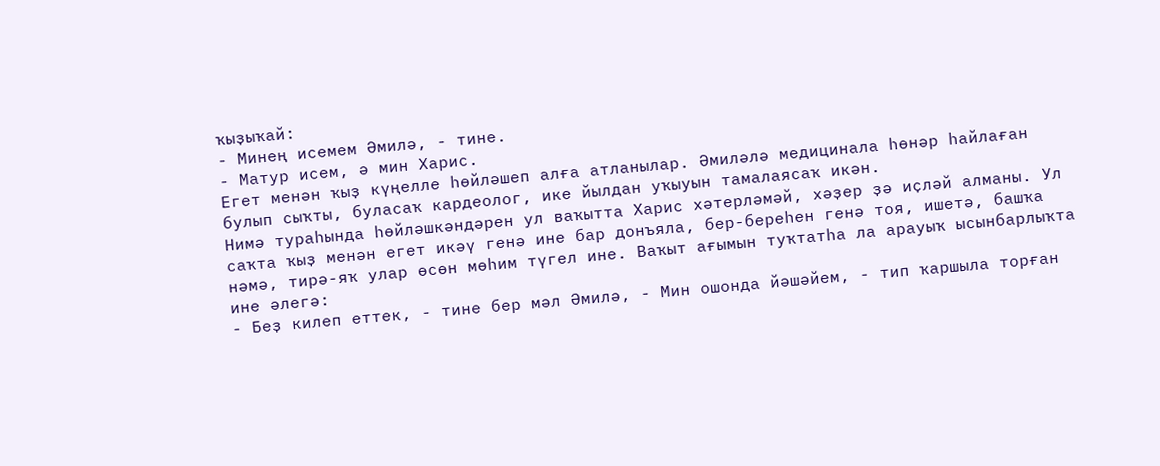ҡыҙыҡай:
- Минең исемем Әмилә, - тине.
- Матур исем, ә мин Харис.
Егет менән ҡыҙ күңелле һөйләшеп алға атланылар. Әмиләлә медицинала һөнәр һайлаған булып сыҡты, буласаҡ кардеолог, ике йылдан уҡыуын тамалаясаҡ икән.
Нимә тураһында һөйләшкәндәрен ул ваҡытта Харис хәтерләмәй, хәҙер ҙә иҫләй алманы. Ул саҡта ҡыҙ менән егет икәү генә ине бар донъяла, бер-береһен генә тоя, ишетә, башҡа нәмә, тирә-яҡ улар өсөн мөһим түгел ине. Ваҡыт ағымын туҡтатһа ла арауыҡ ысынбарлыҡта ине әлегә:
- Беҙ килеп еттек, - тине бер мәл Әмилә, - Мин ошонда йәшәйем, - тип ҡаршыла торған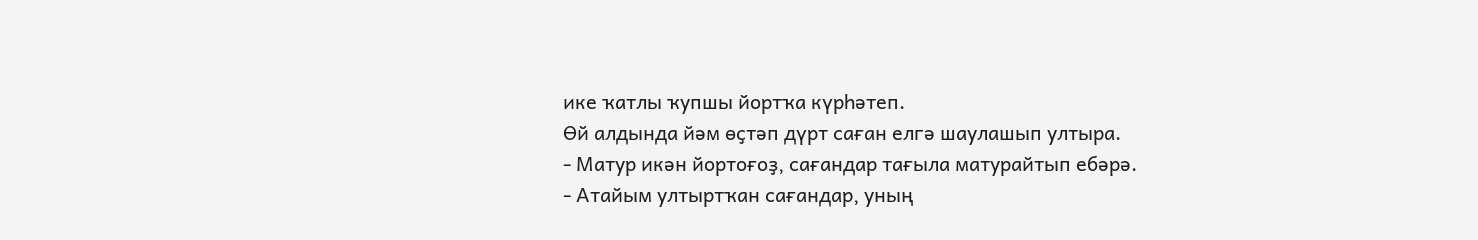ике ҡатлы ҡупшы йортҡа күрһәтеп.
Өй алдында йәм өҫтәп дүрт саған елгә шаулашып ултыра.
- Матур икән йортоғоҙ, сағандар тағыла матурайтып ебәрә.
- Атайым ултыртҡан сағандар, уның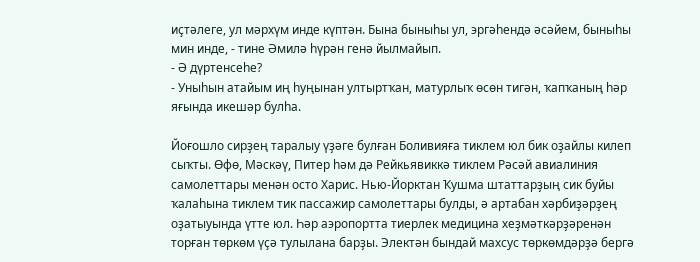иҫтәлеге, ул мәрхүм инде күптән. Бына быныһы ул, эргәһендә әсәйем, быныһы мин инде, - тине Әмилә һүрән генә йылмайып.
- Ә дүртенсеһе?
- Уныһын атайым иң һуңынан ултыртҡан, матурлыҡ өсөн тигән, ҡапҡаның һәр яғында икешәр булһа.

Йоғошло сирҙең таралыу үҙәге булған Боливияға тиклем юл бик оҙайлы килеп сыҡты. Өфө, Мәскәү, Питер һәм дә Рейкьявиккә тиклем Рәсәй авиалиния самолеттары менән осто Харис. Нью-Йорктан Ҡушма штаттарҙың сик буйы ҡалаһына тиклем тик пассажир самолеттары булды, ә артабан хәрбиҙәрҙең оҙатыуында үтте юл. Һәр аэропортта тиерлек медицина хеҙмәткәрҙәренән торған төркөм үҫә тулылана барҙы. Электән бындай махсус төркөмдәрҙә бергә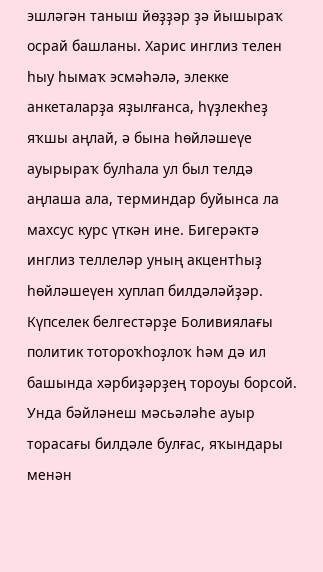эшләгән таныш йөҙҙәр ҙә йышыраҡ осрай башланы. Харис инглиз телен һыу һымаҡ эсмәһәлә, элекке анкеталарҙа яҙылғанса, һүҙлекһеҙ яҡшы аңлай, ә бына һөйләшеүе ауырыраҡ булһала ул был телдә аңлаша ала, терминдар буйынса ла махсус курс үткән ине. Бигерәктә инглиз теллеләр уның акцентһыҙ һөйләшеүен хуплап билдәләйҙәр. Күпселек белгестәрҙе Боливиялағы политик тотороҡһоҙлоҡ һәм дә ил башында хәрбиҙәрҙең тороуы борсой. Унда бәйләнеш мәсьәләһе ауыр торасағы билдәле булғас, яҡындары менән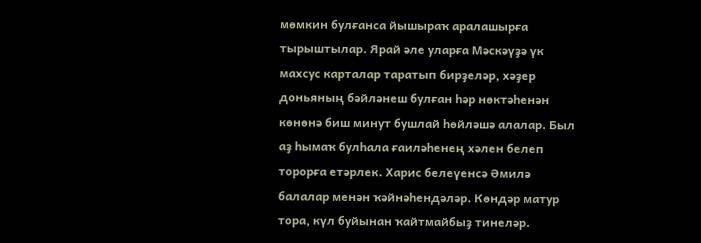мөмкин булғанса йышыраҡ аралашырға тырыштылар. Ярай әле уларға Мәскәүҙә үк махсус карталар таратып бирҙеләр, хәҙер доньяның бәйләнеш булған һәр нөктәһенән көнөнә биш минут бушлай һөйләшә алалар. Был аҙ һымаҡ булһала ғаиләһенең хәлен белеп торорға етәрлек. Харис белеүенсә Әмилә балалар менән ҡәйнәһендәләр. Көндәр матур тора, күл буйынан ҡайтмайбыҙ тинеләр.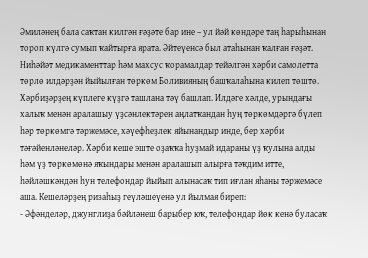Әмиләнең бала саҡтан килгән ғәҙәте бар ине – ул йәй көндәре таң һарыһынан тороп күлгә сумып ҡайтырға ярата. Әйтеүенсә был атаһынан ҡалған ғәҙәт.
Ниһәйәт медикаменттар һәм махсус ҡорамалдар тейәлгән хәрби самолетта төрлө илдәрҙән йыйылған төркөм Боливияның башҡалаһына килеп төштө. Хәрбиҙәрҙең күплеге күҙгә ташлана тәү башлап. Илдәге хәлде, урындағы халыҡ менән аралашыу үҙсәнлектәрен аңлатҡандан һуң төркөмдәргә бүлеп һәр төркөмгә тәржемәсе, хәүефһеҙлек яйынандыр инде, бер хәрби тәғәйенләнеләр. Хәрби кеше эште оҙаҡҡа һуҙмай идараны үҙ ҡулына алды һәм үҙ төркөмөнә яҡындары менән аралашып алырға тәҡдим итте, һәйләшкәндән һун телефондар йыйып алынасаҡ тип иғлан яһаны тәржемәсе аша. Кешеләрҙең ризаһыҙ геүләшеүенә ул йылмая биреп:
- Әфәнделәр, джунглиҙа бәйләнеш барыбер юҡ, телефондар йөк кенә буласаҡ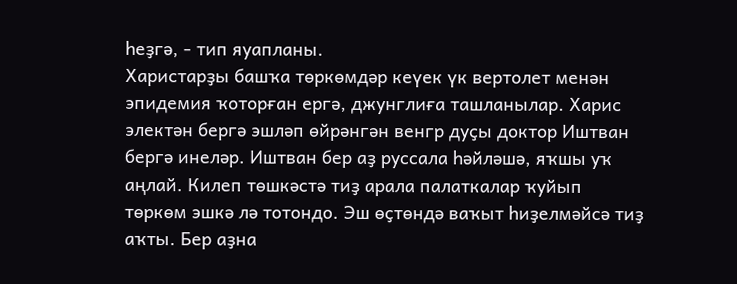һеҙгә, - тип яуапланы.
Харистарҙы башҡа төркөмдәр кеүек үк вертолет менән эпидемия ҡоторған ергә, джунглиға ташланылар. Харис электән бергә эшләп өйрәнгән венгр дуҫы доктор Иштван бергә инеләр. Иштван бер аҙ руссала һәйләшә, яҡшы уҡ аңлай. Килеп төшкәстә тиҙ арала палаткалар ҡуйып төркөм эшкә лә тотондо. Эш өҫтөндә ваҡыт һиҙелмәйсә тиҙ аҡты. Бер аҙна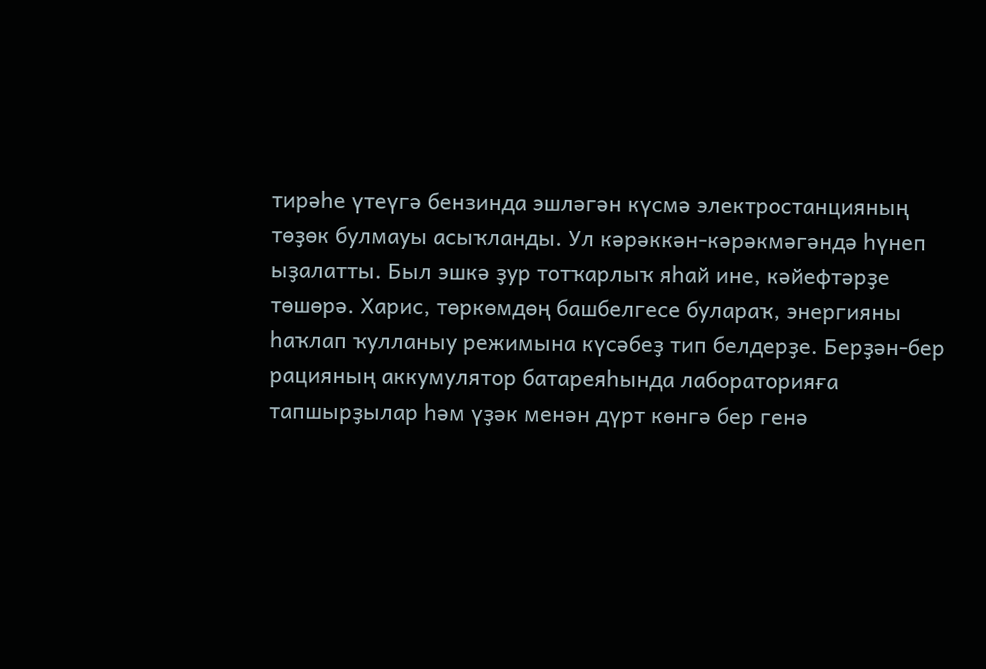тирәһе үтеүгә бензинда эшләгән күсмә электростанцияның төҙөк булмауы асыҡланды. Ул кәрәккән-кәрәкмәгәндә һүнеп ыҙалатты. Был эшкә ҙур тотҡарлыҡ яһай ине, кәйефтәрҙе төшөрә. Харис, төркөмдөң башбелгесе булараҡ, энергияны һаҡлап ҡулланыу режимына күсәбеҙ тип белдерҙе. Берҙән-бер рацияның аккумулятор батареяһында лабораторияға тапшырҙылар һәм үҙәк менән дүрт көнгә бер генә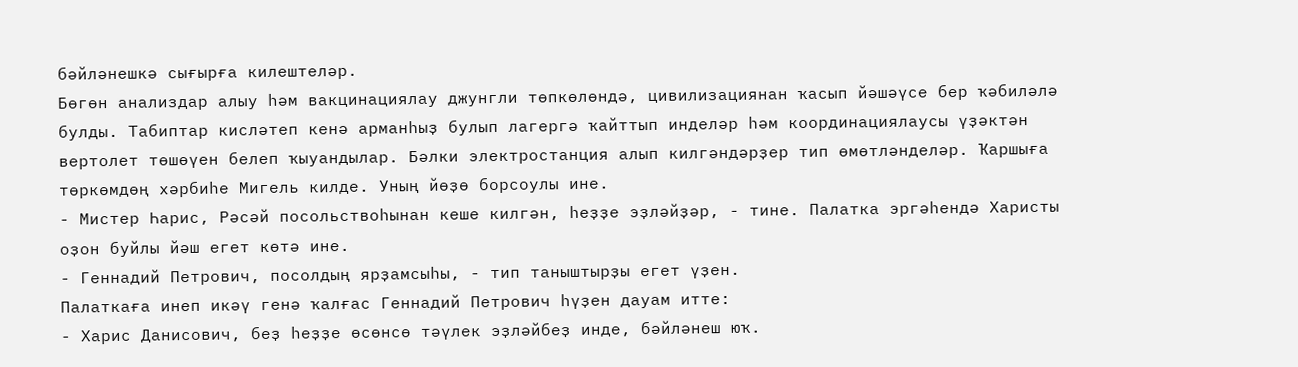бәйләнешкә сығырға килештеләр.
Бөгөн анализдар алыу һәм вакцинациялау джунгли төпкөлөндә, цивилизациянан ҡасып йәшәүсе бер ҡәбиләлә булды. Табиптар кисләтеп кенә арманһыҙ булып лагергә ҡайттып инделәр һәм координациялаусы үҙәктән вертолет төшөүен белеп ҡыуандылар. Бәлки электростанция алып килгәндәрҙер тип өмөтләнделәр. Ҡаршыға төркөмдөң хәрбиһе Мигель килде. Уның йөҙө борсоулы ине.
- Мистер Һарис, Рәсәй посольствоһынан кеше килгән, һеҙҙе эҙләйҙәр, - тине. Палатка эргәһендә Харисты оҙон буйлы йәш егет көтә ине.
- Геннадий Петрович, посолдың ярҙамсыһы, - тип таныштырҙы егет үҙен.
Палаткаға инеп икәү генә ҡалғас Геннадий Петрович һүҙен дауам итте:
- Харис Данисович, беҙ һеҙҙе өсөнсө тәүлек эҙләйбеҙ инде, бәйләнеш юҡ.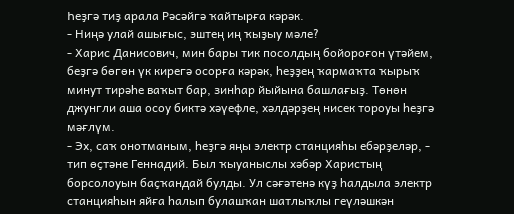Һеҙгә тиҙ арала Рәсәйгә ҡайтырға кәрәк.
- Ниңә улай ашығыс, эштең иң ҡыҙыу мәле?
- Харис Данисович, мин бары тик посолдың бойороғон үтәйем, беҙгә бөгөн үк кирегә осорға кәрәк, һеҙҙең ҡармаҡта ҡырыҡ минут тирәһе ваҡыт бар, зинһар йыйына башлағыҙ. Төнөн джунгли аша осоу биктә хәүефле, хәлдәрҙең нисек тороуы һеҙгә мәғлүм.
- Эх, саҡ онотманым, һеҙгә яңы электр станцияһы ебәрҙеләр, - тип өҫтәне Геннадий. Был ҡыуаныслы хәбәр Харистың борсолоуын баҫҡандай булды. Ул сәғәтенә күҙ һалдыла электр станцияһын яйға һалып булашҡан шатлыҡлы геүләшкән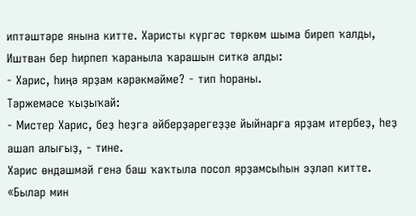иптәштәре янына китте. Харисты күргәс төркөм шыма биреп ҡалды, Иштван бер һирпеп ҡараныла ҡарашын ситкә алды:
- Харис, һиңә ярҙам кәрәкмәйме? - тип һораны.
Тәржемәсе ҡыҙыҡай:
- Мистер Харис, беҙ һеҙгә әйберҙәрегеҙҙе йыйнарға ярҙам итербеҙ, һеҙ ашап алығыҙ, - тине.
Харис өндәшмәй генә баш ҡаҡтыла посол ярҙамсыһын эҙләп китте. «Былар мин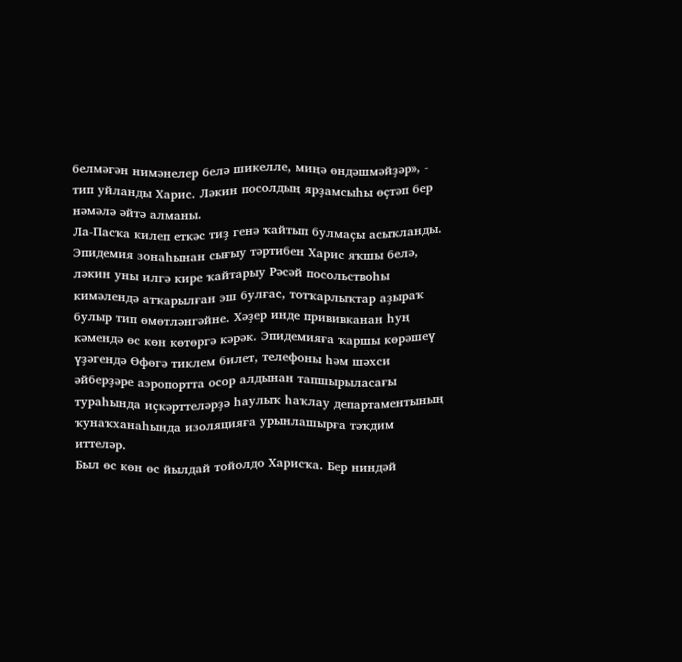белмәгән нимәнелер белә шикелле, миңә өндәшмәйҙәр», - тип уйланды Харис. Ләкин посолдың ярҙамсыһы өҫтәп бер нәмәлә әйтә алманы.
Ла-Пасҡа килеп еткәс тиҙ генә ҡайтып булмаҫы асыҡланды. Эпидемия зонаһынан сығыу тәртибен Харис яҡшы белә, ләкин уны илгә кире ҡайтарыу Рәсәй посольствоһы кимәлендә атҡарылған эш булғас, тотҡарлыҡтар аҙыраҡ булыр тип өмөтләнгәйне. Хәҙер инде прививканан һуң кәмендә өс көн көтөргә кәрәк. Эпидемияға ҡаршы көрәшеү үҙәгендә Өфөгә тиклем билет, телефоны һәм шәхси әйберҙәре аэропортта осор алдынан тапшырыласағы тураһында иҫкәрттеләрҙә һаулыҡ һаҡлау департаментының ҡунаҡханаһында изоляцияға урынлашырға тәҡдим иттеләр.
Был өс көн өс йылдай тойолдо Харисҡа. Бер ниндәй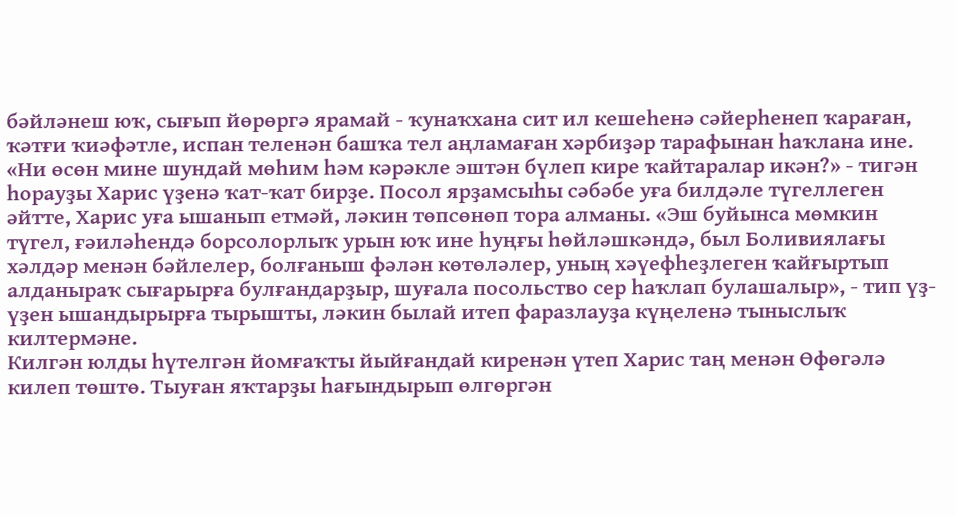бәйләнеш юҡ, сығып йөрөргә ярамай - ҡунаҡхана сит ил кешеһенә сәйерһенеп ҡараған, ҡәтғи ҡиәфәтле, испан теленән башҡа тел аңламаған хәрбиҙәр тарафынан һаҡлана ине. «Ни өсөн мине шундай мөһим һәм кәрәкле эштән бүлеп кире ҡайтаралар икән?» - тигән һорауҙы Харис үҙенә ҡат-ҡат бирҙе. Посол ярҙамсыһы сәбәбе уға билдәле түгеллеген әйтте, Харис уға ышанып етмәй, ләкин төпсөнөп тора алманы. «Эш буйынса мөмкин түгел, ғәиләһендә борсолорлыҡ урын юҡ ине һуңғы һөйләшкәндә, был Боливиялағы хәлдәр менән бәйлелер, болғаныш фәлән көтөләлер, уның хәүефһеҙлеген ҡайғыртып алданыраҡ сығарырға булғандарҙыр, шуғала посольство сер һаҡлап булашалыр», - тип үҙ-үҙен ышандырырға тырышты, ләкин былай итеп фаразлауҙа күңеленә тыныслыҡ килтермәне.
Килгән юлды һүтелгән йомғаҡты йыйғандай киренән үтеп Харис таң менән Өфөгәлә килеп төштө. Тыуған яҡтарҙы һағындырып өлгөргән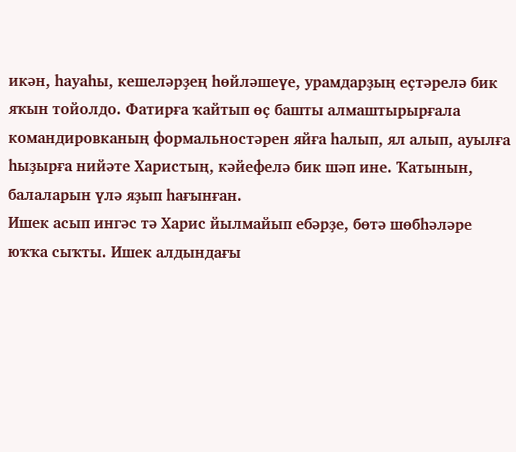икән, һауаһы, кешеләрҙең һөйләшеүе, урамдарҙың еҫтәрелә бик яҡын тойолдо. Фатирға ҡайтып өҫ башты алмаштырырғала командировканың формальностәрен яйға һалып, ял алып, ауылға һыҙырға нийәте Харистың, кәйефелә бик шәп ине. Ҡатынын, балаларын үлә яҙып һағынған.
Ишек асып ингәс тә Харис йылмайып ебәрҙе, бөтә шөбһәләре юҡҡа сыҡты. Ишек алдындағы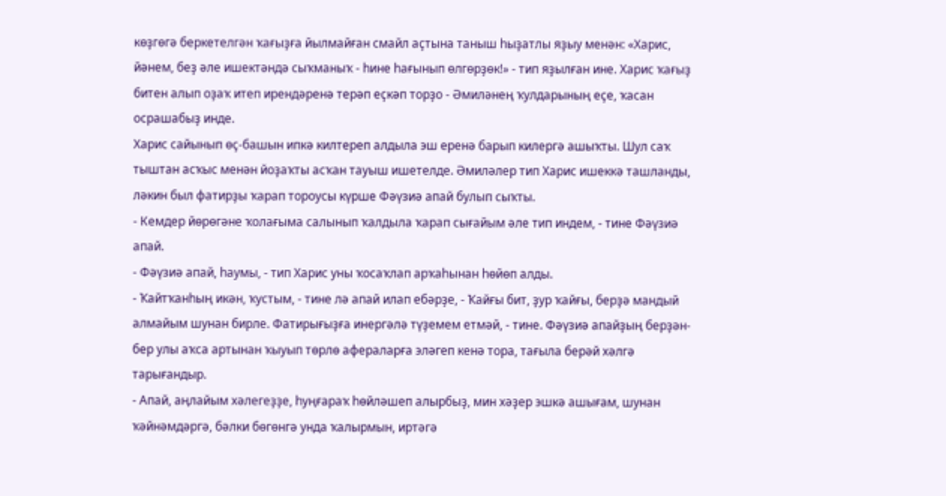көҙгөгә беркетелгән ҡағыҙға йылмайған смайл аҫтына таныш һыҙатлы яҙыу менән: «Харис, йәнем, беҙ әле ишектәндә сыҡманыҡ - һине һағынып өлгөрҙөк!» - тип яҙылған ине. Харис ҡағыҙ битен алып оҙаҡ итеп ирендәренә терәп еҫкәп торҙо - Әмиләнең ҡулдарының еҫе, ҡасан осрашабыҙ инде.
Харис сайынып өҫ-башын ипкә килтереп алдыла эш еренә барып килергә ашыҡты. Шул саҡ тыштан асҡыс менән йоҙаҡты асҡан тауыш ишетелде. Әмиләлер тип Харис ишеккә ташланды, ләкин был фатирҙы ҡарап тороусы күрше Фәүзиә апай булып сыҡты.
- Кемдер йөрөгәне ҡолағыма салынып ҡалдыла ҡарап сығайым әле тип индем, - тине Фәүзиә апай.
- Фәүзиә апай, һаумы, - тип Харис уны ҡосаҡлап арҡаһынан һөйөп алды.
- Ҡайтҡанһың икән, ҡустым, - тине лә апай илап ебәрҙе, - Ҡайғы бит, ҙур ҡайғы, берҙә мандый алмайым шунан бирле. Фатирығыҙға инергәлә түҙемем етмәй, - тине. Фәүзиә апайҙың берҙән-бер улы аҡса артынан ҡыуып төрлө афераларға эләгеп кенә тора, тағыла берәй хәлгә тарығандыр.
- Апай, аңлайым хәлегеҙҙе, һуңғараҡ һөйләшеп алырбыҙ, мин хәҙер эшкә ашығам, шунан ҡәйнәмдәргә, бәлки бөгөнгә унда ҡалырмын, иртәгә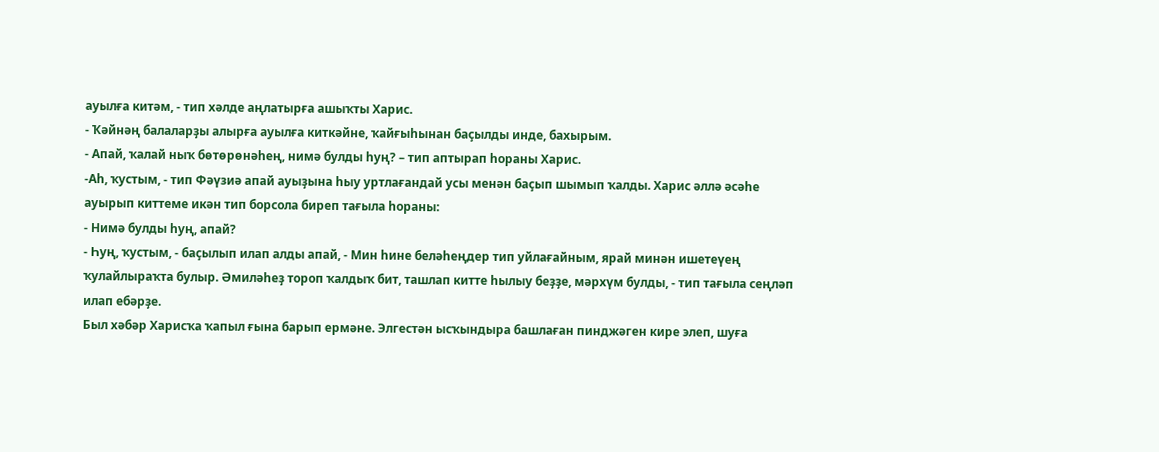ауылға китәм, - тип хәлде аңлатырға ашыҡты Харис.
- Ҡәйнәң балаларҙы алырға ауылға киткәйне, ҡайғыһынан баҫылды инде, бахырым.
- Апай, ҡалай ныҡ бөтөрөнәһең, нимә булды һуң? – тип аптырап һораны Харис.
-Аһ, ҡустым, - тип Фәүзиә апай ауыҙына һыу уртлағандай усы менән баҫып шымып ҡалды. Харис әллә әсәһе ауырып киттеме икән тип борсола биреп тағыла һораны:
- Нимә булды һуң, апай?
- Һуң, ҡустым, - баҫылып илап алды апай, - Мин һине беләһеңдер тип уйлағайным, ярай минән ишетеүең ҡулайлыраҡта булыр. Әмиләһеҙ тороп ҡалдыҡ бит, ташлап китте һылыу беҙҙе, мәрхүм булды, - тип тағыла сеңләп илап ебәрҙе.
Был хәбәр Харисҡа ҡапыл ғына барып ермәне. Элгестән ысҡындыра башлаған пинджәген кире элеп, шуға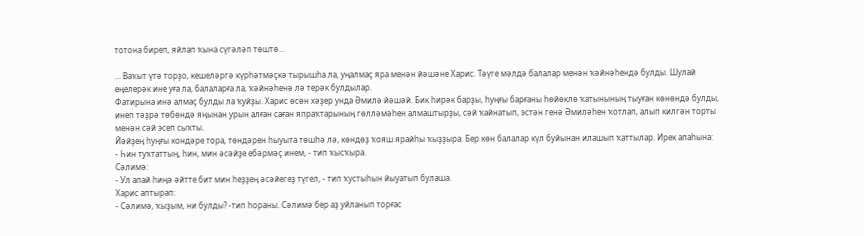тотона биреп, яйлап ҡына сүгәләп төштө...

... Ваҡыт үтә торҙо, кешеләргә күрһәтмәҫкә тырышһа ла, уңалмаҫ яра менән йәшәне Харис. Тәүге мәлдә балалар менән ҡәйнәһендә булды. Шулай еңелерәк ине уға ла, балаларға ла, ҡәйнәһенә лә терәк булдылар.
Фатирына инә алмаҫ булды ла ҡуйҙы. Харис өсөн хәҙер унда Әмилә йәшәй. Бик һирәк барҙы, һуңғы барғаны һөйөклө ҡатынының тыуған көнөндә булды, инеп тәҙрә төбөндә яңынан урын алған саған япраҡтарының гөлләмәһен алмаштырҙы, сәй ҡайнатып, эстән генә Әмиләһен ҡотлап, алып килгән торты менән сәй эсеп сыҡты.
Йәйҙең һуңғы кондәре тора, төндәрен һыуыта төшһә лә, көндөҙ ҡояш ярайһы ҡыҙҙыра. Бер көн балалар күл буйынан илашып ҡаттылар. Ирек апаһына:
- Һин туҡтаттың, һин, мин әсәйҙе ебәрмәҫ инем, - тип ҡысҡыра.
Сәлимә:
- Ул апай һиңә әйтте бит мин һеҙҙең әсәйегеҙ түгел, - тип ҡустыһын йыуатып булаша.
Харис аптырап:
- Сәлимә, ҡыҙым, ни булды? -тип һораны. Сәлимә бер аҙ уйланып торғас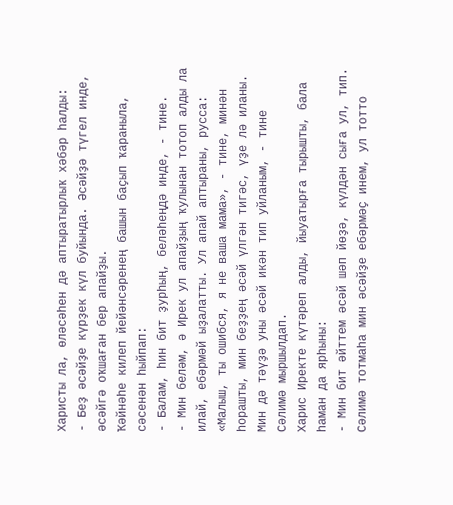Харисты ла, өләсәһен дә аптыратырлыҡ хәбәр һалды:
- Беҙ әсәйҙе күрҙек күл буйында. Әсәйҙә түгел инде, әсәйгә оҡшаған бер апайҙы.
Ҡәйнәһе килеп йейәнсәренең башын баҫып ҡараныла, сәсенән һыйпап:
- Балам, һин бит ҙурһың, беләһеңдә инде, - тине.
- Мин беләм, ә Ирек ул апайҙың ҡулынан тотоп алды ла илай, ебәрмәй ыҙалатты. Ул апай аптыраны, русса: «Малыш, ты ошибся, я не ваша мама», - тине, минән һорашты, мин беҙҙең әсәй үлгән тигәс, үҙе лә иланы. Мин дә тәүҙә уны әсәй икән тип уйланым, - тине Сәлимә мыршылдап.
Харис Иректе күтәреп алды, йыуатырға тырышты, бала һаман да ярһыны:
- Мин бит әйттем әсәй шәп йөҙә, күлдән сыға ул, тип. Сәлимә тотмаһа мин әсәйҙе ебәрмәҫ инем, ул тотто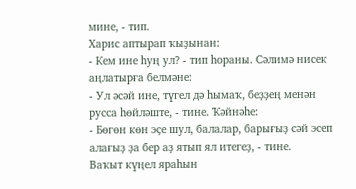мине, - тип.
Харис аптырап ҡыҙынан:
- Кем ине һуң ул? - тип һораны. Сәлимә нисек аңлатырға белмәне:
- Ул әсәй ине, түгел дә һымаҡ, беҙҙең менән русса һөйләште, - тине. Ҡәйнәһе:
- Бөгөн көн эҫе шул, балалар, барығыҙ сәй эсеп алағыҙ ҙа бер аҙ ятып ял итегеҙ, - тине.
Ваҡыт күңел яраһын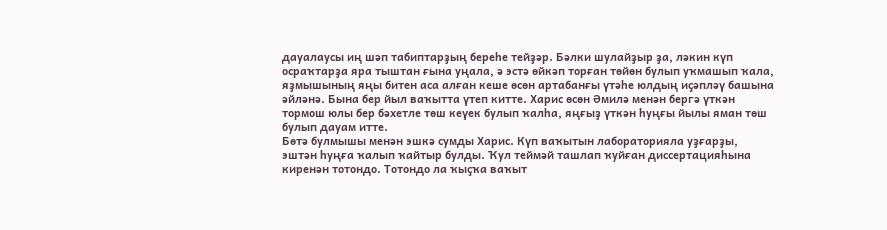дауалаусы иң шәп табиптарҙың береһе тейҙәр. Бәлки шулайҙыр ҙа, ләкин күп осраҡтарҙа яра тыштан ғына уңала, ә эстә өйкәп торған төйөн булып уҡмашып ҡала, яҙмышының яңы битен аса алған кеше өсөн артабанғы үтәһе юлдың иҫәпләү башына әйләнә. Бына бер йыл ваҡытта үтеп китте. Харис өсөн Әмилә менән бергә үткән тормош юлы бер бәхетле төш кеүек булып ҡалһа, яңғыҙ үткән һуңғы йылы яман төш булып дауам итте.
Бөтә булмышы менән эшкә сумды Харис. Күп ваҡытын лабораторияла уҙғарҙы, эштән һуңға ҡалып ҡайтыр булды. Ҡул теймәй ташлап ҡуйған диссертацияһына киренән тотондо. Тотондо ла ҡыҫҡа ваҡыт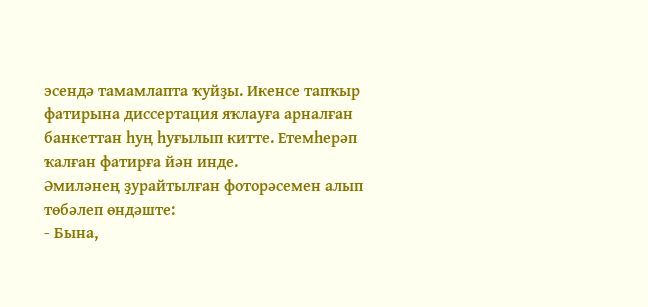эсендә тамамлапта ҡуйҙы. Икенсе тапҡыр фатирына диссертация яҡлауға арналған банкеттан һуң һуғылып китте. Етемһерәп ҡалған фатирға йән инде.
Әмиләнең ҙурайтылған фоторәсемен алып төбәлеп өндәште:
- Бына,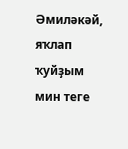Әмиләкәй, яҡлап ҡуйҙым мин теге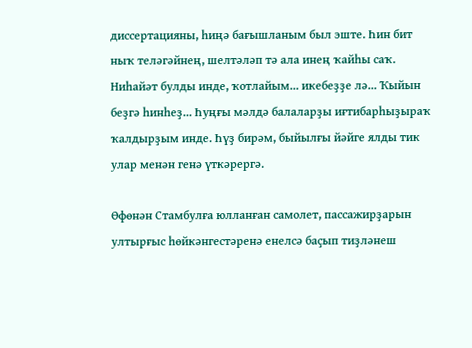диссертацияны, һиңә бағышланым был эште. Һин бит ныҡ теләгәйнең, шелтәләп тә ала инең ҡайһы саҡ. Ниһайәт булды инде, ҡотлайым... икебеҙҙе лә... Ҡыйын беҙгә һинһеҙ... Һуңғы мәлдә балаларҙы иғтибарһыҙыраҡ ҡалдырҙым инде. Һүҙ бирәм, быйылғы йәйге ялды тик улар менән генә үткәрергә.

Өфөнән Стамбулға юлланған самолет, пассажирҙарын ултырғыс һөйкәнгестәренә енелсә баҫып тиҙләнеш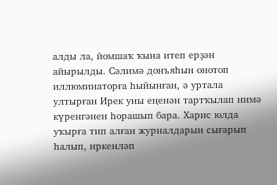алды ла, йомшаҡ ҡына итеп ерҙән айырылды. Сәлимә донъяһын онотоп иллюминаторға һыйынған, ә уртала ултырған Ирек уны еңенән тартҡылап нимә күренгәнен һорашып бара. Харис юлда уҡырға тип алған журналдарын сығарып һалып, иркенләп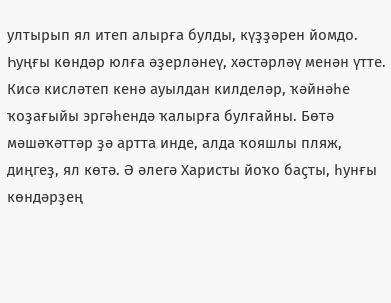ултырып ял итеп алырға булды, күҙҙәрен йомдо. Һуңғы көндәр юлға әҙерләнеү, хәстәрләү менән үтте. Кисә кисләтеп кенә ауылдан килделәр, ҡәйнәһе ҡоҙағыйы эргәһендә ҡалырға булғайны. Бөтә мәшәҡәттәр ҙә артта инде, алда ҡояшлы пляж, диңгеҙ, ял көтә. Ә әлегә Харисты йоҡо баҫты, һунғы көндәрҙең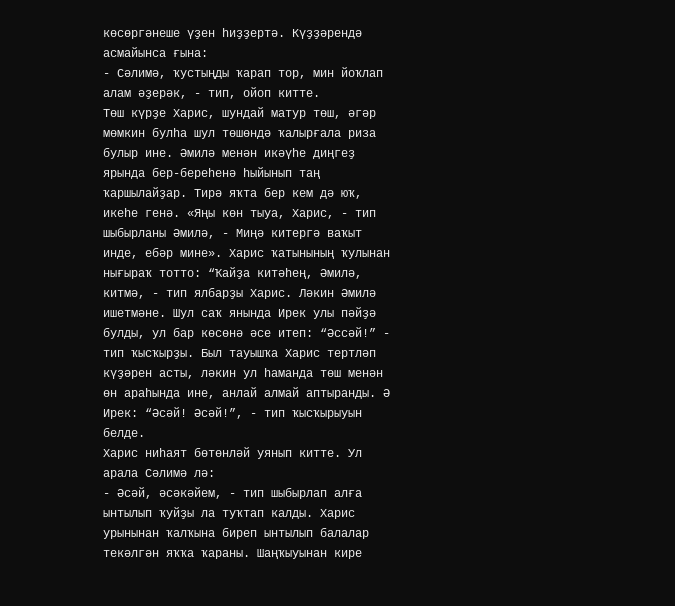көсөргәнеше үҙен һиҙҙертә. Күҙҙәрендә асмайынса ғына:
- Сәлимә, ҡустыңды ҡарап тор, мин йоҡлап алам әҙерәк, - тип, ойоп китте.
Төш күрҙе Харис, шундай матур төш, әгәр мөмкин булһа шул төшөндә ҡалырғала риза булыр ине. Әмилә менән икәүһе диңгеҙ ярында бер-береһенә һыйынып таң ҡаршылайҙар. Тирә яҡта бер кем дә юҡ, икеһе генә. «Яңы көн тыуа, Харис, - тип шыбырланы Әмилә, - Миңә китергә ваҡыт инде, ебәр мине». Харис ҡатынының ҡулынан нығыраҡ тотто: “Ҡайҙа китәһең, Әмилә, китмә, - тип ялбарҙы Харис. Ләкин Әмилә ишетмәне. Шул саҡ янында Ирек улы пәйҙә булды, ул бар көсөнә әсе итеп: “Әссәй!” - тип ҡысҡырҙы. Был тауышҡа Харис тертләп күҙәрен асты, ләкин ул һаманда төш менән өн араһында ине, анлай алмай аптыранды. Ә Ирек: “Әсәй! Әсәй!”, - тип ҡысҡырыуын белде.
Харис ниһаят бөтөнләй уянып китте. Ул арала Сәлимә лә:
- Әсәй, әсәкәйем, - тип шыбырлап алға ынтылып ҡуйҙы ла туҡтап калды. Харис урынынан ҡалҡына биреп ынтылып балалар текәлгән яҡҡа ҡараны. Шаңҡыуынан кире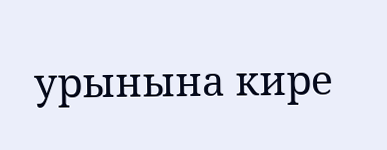урынына кире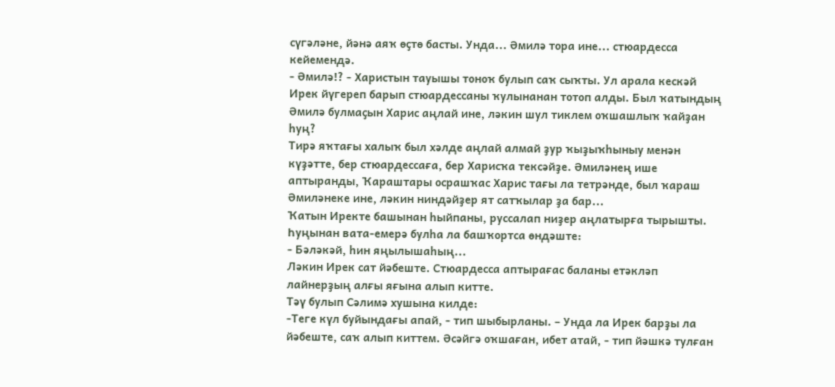сүгәләне, йәнә аяҡ өҫтө басты. Унда... Әмилә тора ине... стюардесса кейемендә.
- Әмилә!? - Харистын тауышы тоноҡ булып саҡ сыҡты. Ул арала кескәй Ирек йүгереп барып стюардессаны ҡулынанан тотоп алды. Был ҡатындың Әмилә булмаҫын Харис аңлай ине, ләкин шул тиклем оҡшашлыҡ ҡайҙан һуң?
Тирә яҡтағы халыҡ был хәлде аңлай алмай ҙур ҡыҙыҡһыныу менән күҙәтте, бер стюардессаға, бер Харисҡа тексәйҙе. Әмиләнең ише аптыранды, Ҡараштары осрашҡас Харис тағы ла тетрәнде, был ҡараш Әмиләнеке ине, ләкин ниндәйҙер ят сатҡылар ҙа бар...
Ҡатын Иректе башынан һыйпаны, руссалап ниҙер аңлатырға тырышты. Һуңынан вата-емерә булһа ла башҡортса өндәште:
- Бәләкәй, һин яңылышаһың...
Ләкин Ирек сат йәбеште. Стюардесса аптырағас баланы етәкләп лайнерҙың алғы яғына алып китте.
Тәү булып Сәлимә хушына килде:
-Теге күл буйындағы апай, - тип шыбырланы. – Унда ла Ирек барҙы ла йәбеште, саҡ алып киттем. Әсәйгә оҡшаған, ибет атай, - тип йәшкә тулған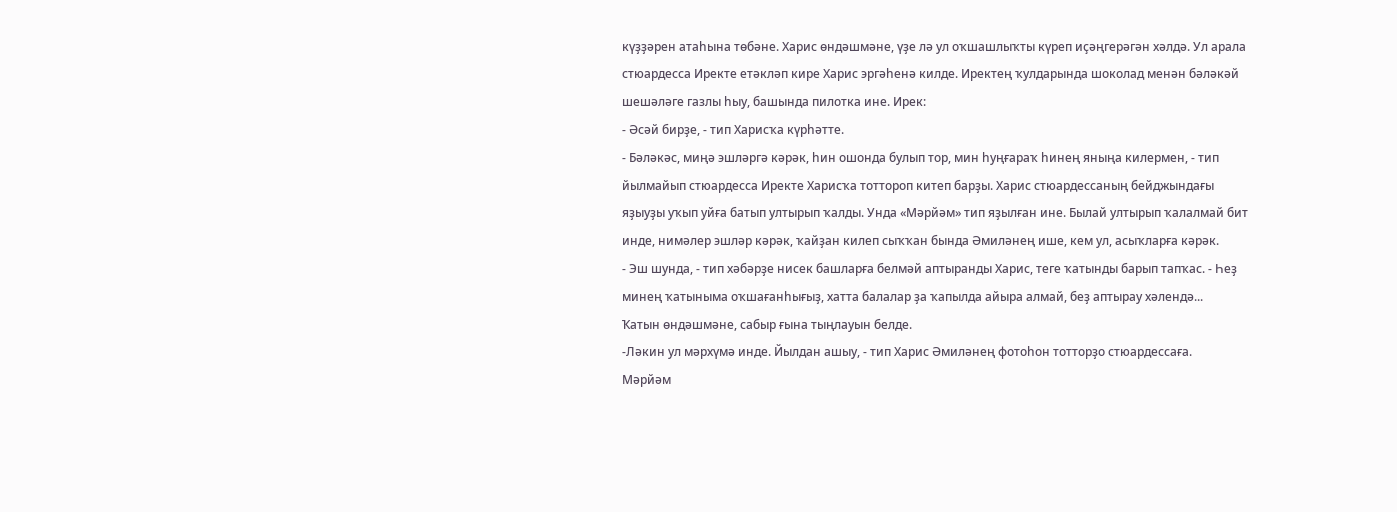күҙҙәрен атаһына төбәне. Харис өндәшмәне, үҙе лә ул оҡшашлыҡты күреп иҫәңгерәгән хәлдә. Ул арала стюардесса Иректе етәкләп кире Харис эргәһенә килде. Иректең ҡулдарында шоколад менән бәләкәй шешәләге газлы һыу, башында пилотка ине. Ирек:
- Әсәй бирҙе, - тип Харисҡа күрһәтте.
- Бәләкәс, миңә эшләргә кәрәк, һин ошонда булып тор, мин һуңғараҡ һинең яныңа килермен, - тип йылмайып стюардесса Иректе Харисҡа тоттороп китеп барҙы. Харис стюардессаның бейджындағы яҙыуҙы уҡып уйға батып ултырып ҡалды. Унда «Мәрйәм» тип яҙылған ине. Былай ултырып ҡалалмай бит инде, нимәлер эшләр кәрәк, ҡайҙан килеп сыҡҡан бында Әмиләнең ише, кем ул, асыҡларға кәрәк.
- Эш шунда, - тип хәбәрҙе нисек башларға белмәй аптыранды Харис, теге ҡатынды барып тапҡас. - Һеҙ минең ҡатыныма оҡшағанһығыҙ, хатта балалар ҙа ҡапылда айыра алмай, беҙ аптырау хәлендә...
Ҡатын өндәшмәне, сабыр ғына тыңлауын белде.
-Ләкин ул мәрхүмә инде. Йылдан ашыу, - тип Харис Әмиләнең фотоһон тотторҙо стюардессаға.
Мәрйәм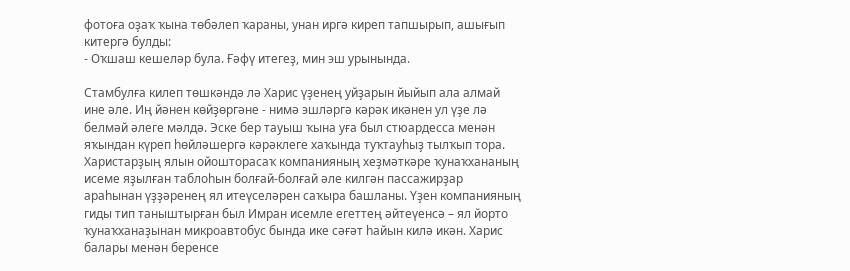фотоға оҙаҡ ҡына төбәлеп ҡараны, унан иргә киреп тапшырып, ашығып китергә булды:
- Оҡшаш кешеләр була. Ғәфү итегеҙ, мин эш урынында.

Стамбулға килеп төшкәндә лә Харис үҙенең уйҙарын йыйып ала алмай ине әле. Иң йәнен көйҙөргәне - нимә эшләргә кәрәк икәнен ул үҙе лә белмәй әлеге мәлдә. Эске бер тауыш ҡына уға был стюардесса менән яҡындан күреп һөйләшергә кәрәклеге хаҡында туҡтауһыҙ тылҡып тора. Харистарҙың ялын ойошторасаҡ компанияның хеҙмәткәре ҡунаҡхананың исеме яҙылған таблоһын болғай-болғай әле килгән пассажирҙар араһынан үҙҙәренең ял итеүселәрен саҡыра башланы. Үҙен компанияның гиды тип таныштырған был Имран исемле егеттең әйтеүенсә – ял йорто ҡунаҡханаҙынан микроавтобус бында ике сәғәт һайын килә икән. Харис балары менән беренсе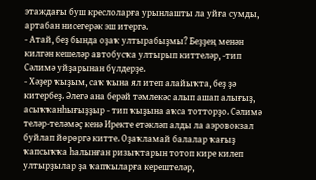этаждағы буш креслоларға урынлашты ла уйға сумды, артабан нисегерәк эш итергә.
- Атай, беҙ бында оҙаҡ ултырабыҙмы? Беҙҙең менән килгән кешеләр автобусҡа ултырып киттеләр, -тип Сәлимә уйҙарынан бүлдерҙе.
- Хәҙер ҡыҙым, саҡ ҡына ял итеп алайыҡта, беҙ ҙә китербеҙ. Әлегә ана берәй тәмлекәс алып ашап алығыҙ, асыҡҡанһығыҙҙыр - тип ҡыҙына аҡса тотторҙо. Сәлимә теләр-теләмәҫ кенә Иректе етәкләп алды ла аэровокзал буйлап йөрөргә китте. Оҙаҡламай балалар ҡағыҙ ҡапсыҡҡа һалынған ризыҡтарын тотоп кире килеп ултырҙылар ҙа ҡапҡыларға керештеләр,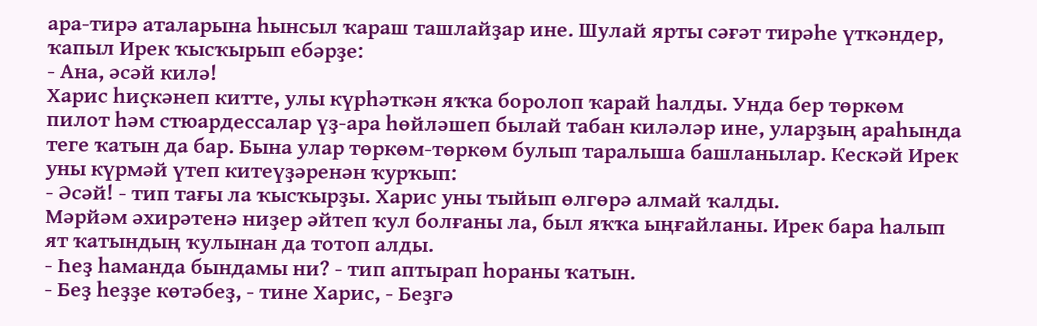ара-тирә аталарына һынсыл ҡараш ташлайҙар ине. Шулай ярты сәғәт тирәһе үткәндер, ҡапыл Ирек ҡысҡырып ебәрҙе:
- Ана, әсәй килә!
Харис һиҫкәнеп китте, улы күрһәткән яҡҡа боролоп ҡарай һалды. Унда бер төркөм пилот һәм стюардессалар үҙ-ара һөйләшеп былай табан киләләр ине, уларҙың араһында теге ҡатын да бар. Бына улар төркөм-төркөм булып таралыша башланылар. Кескәй Ирек уны күрмәй үтеп китеүҙәренән ҡурҡып:
- Әсәй! - тип тағы ла ҡысҡырҙы. Харис уны тыйып өлгөрә алмай ҡалды.
Мәрйәм әхирәтенә ниҙер әйтеп ҡул болғаны ла, был яҡҡа ыңғайланы. Ирек бара һалып ят ҡатындың ҡулынан да тотоп алды.
- Һеҙ һаманда бындамы ни? - тип аптырап һораны ҡатын.
- Беҙ һеҙҙе көтәбеҙ, - тине Харис, - Беҙгә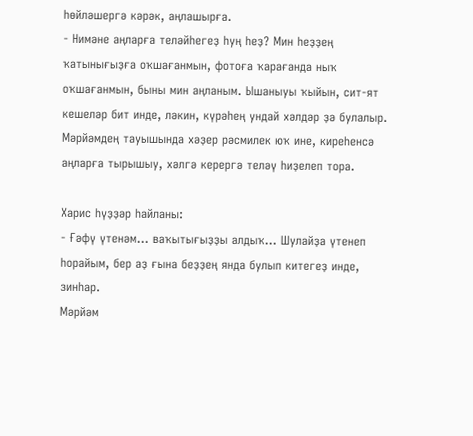һөйләшергә кәрәк, аңлашырға.
- Нимәне аңларға теләйһегеҙ һуң һеҙ? Мин һеҙҙең ҡатынығыҙға оҡшағанмын, фотоға ҡарағанда ныҡ оҡшағанмын, быны мин аңланым. Ышаныуы ҡыйын, сит-ят кешеләр бит инде, ләкин, күрәһең ундай хәлдәр ҙә булалыр.
Мәрйәмдең тауышында хәҙер рәсмилек юҡ ине, киреһенсә аңларға тырышыу, хәлгә керергә теләү һиҙелеп тора.

Харис һүҙҙәр һайланы:
- Ғәфү үтенәм… ваҡытығыҙҙы алдыҡ… Шулайҙа үтенеп һорайым, бер аҙ ғына беҙҙең янда булып китегеҙ инде, зинһар.
Мәрйәм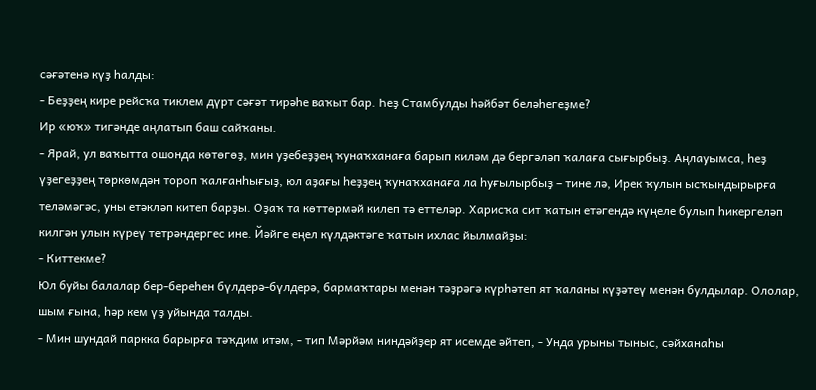сәғәтенә күҙ һалды:
- Беҙҙең кире рейсҡа тиклем дүрт сәғәт тирәһе ваҡыт бар. Һеҙ Стамбулды һәйбәт беләһегеҙме?
Ир «юҡ» тигәнде аңлатып баш сайҡаны.
- Ярай, ул ваҡытта ошонда көтөгөҙ, мин уҙебеҙҙең ҡунаҡханаға барып киләм дә бергәләп ҡалаға сығырбыҙ. Аңлауымса, һеҙ үҙегеҙҙең төркөмдән тороп ҡалғанһығыҙ, юл аҙағы һеҙҙең ҡунаҡханаға ла һуғылырбыҙ – тине лә, Ирек ҡулын ысҡындырырға теләмәгәс, уны етәкләп китеп барҙы. Оҙаҡ та көттөрмәй килеп тә еттеләр. Харисҡа сит ҡатын етәгендә күңеле булып һикергеләп килгән улын күреү тетрәндергес ине. Йәйге еңел күлдәктәге ҡатын ихлас йылмайҙы:
- Киттекме?
Юл буйы балалар бер-береһен бүлдерә-бүлдерә, бармаҡтары менән тәҙрәгә күрһәтеп ят ҡаланы күҙәтеү менән булдылар. Ололар, шым ғына, һәр кем үҙ уйында талды.
- Мин шундай паркка барырға тәҡдим итәм, - тип Мәрйәм ниндәйҙер ят исемде әйтеп, - Унда урыны тыныс, сәйханаһы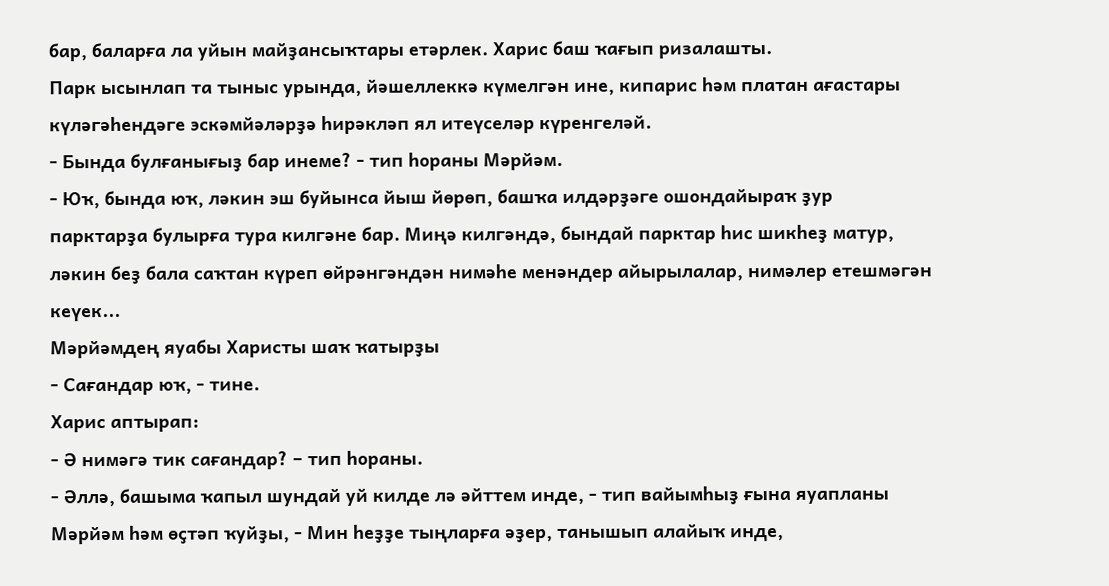бар, баларға ла уйын майҙансыҡтары етәрлек. Харис баш ҡағып ризалашты.
Парк ысынлап та тыныс урында, йәшеллеккә күмелгән ине, кипарис һәм платан ағастары күләгәһендәге эскәмйәләрҙә һирәкләп ял итеүселәр күренгеләй.
- Бында булғанығыҙ бар инеме? - тип һораны Мәрйәм.
- Юҡ, бында юҡ, ләкин эш буйынса йыш йөрөп, башҡа илдәрҙәге ошондайыраҡ ҙур парктарҙа булырға тура килгәне бар. Миңә килгәндә, бындай парктар һис шикһеҙ матур, ләкин беҙ бала саҡтан күреп өйрәнгәндән нимәһе менәндер айырылалар, нимәлер етешмәгән кеүек...
Мәрйәмдең яуабы Харисты шаҡ ҡатырҙы
- Сағандар юҡ, - тине.
Харис аптырап:
- Ә нимәгә тик сағандар? – тип һораны.
- Әллә, башыма ҡапыл шундай уй килде лә әйттем инде, - тип вайымһыҙ ғына яуапланы Мәрйәм һәм өҫтәп ҡуйҙы, - Мин һеҙҙе тыңларға әҙер, танышып алайыҡ инде,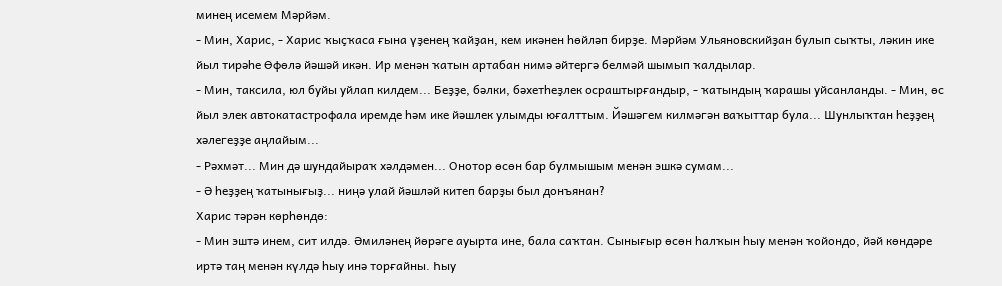минең исемем Мәрйәм.
- Мин, Харис, - Харис ҡыҫҡаса ғына үҙенең ҡайҙан, кем икәнен һөйләп бирҙе. Мәрйәм Ульяновскийҙан булып сыҡты, ләкин ике йыл тирәһе Өфөлә йәшәй икән. Ир менән ҡатын артабан нимә әйтергә белмәй шымып ҡалдылар.
- Мин, таксила, юл буйы уйлап килдем... Беҙҙе, бәлки, бәхетһеҙлек осраштырғандыр, - ҡатындың ҡарашы уйсанланды. - Мин, өс йыл элек автокатастрофала иремде һәм ике йәшлек улымды юғалттым. Йәшәгем килмәгән ваҡыттар була... Шунлыҡтан һеҙҙең хәлегеҙҙе аңлайым...
- Рәхмәт... Мин дә шундайыраҡ хәлдәмен... Онотор өсөн бар булмышым менән эшкә сумам...
- Ә һеҙҙең ҡатынығыҙ... ниңә улай йәшләй китеп барҙы был донъянан?
Харис тәрән көрһөндө:
- Мин эштә инем, сит илдә. Әмиләнең йөрәге ауырта ине, бала саҡтан. Сынығыр өсөн һалҡын һыу менән ҡойондо, йәй көндәре иртә таң менән күлдә һыу инә торғайны. Һыу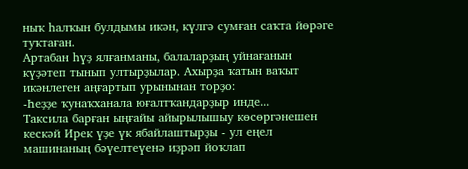ныҡ һалҡын булдымы икән, күлгә сумған саҡта йөрәге туҡтаған.
Артабан һүҙ ялғанманы, балаларҙың уйнағанын күҙәтеп тынып ултырҙылар. Ахырҙа ҡатын ваҡыт икәнлеген аңғартып урынынан торҙо:
-Һеҙҙе ҡунаҡханала юғалтҡандарҙыр инде...
Таксила барған ыңғайы айырылышыу көсөргәнешен кескәй Ирек үҙе үк ябайлаштырҙы - ул еңел машинаның бәүелтеүенә иҙрәп йоҡлап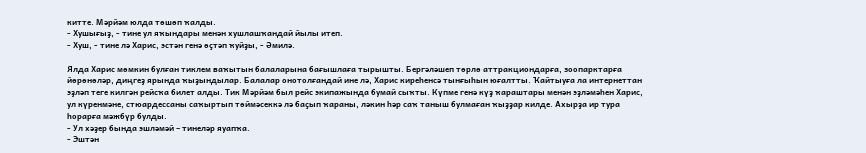китте. Мәрйәм юлда төшөп ҡалды.
- Хушығыҙ, - тине ул яҡындары менән хушлашҡандай йылы итеп.
- Хуш, - тине лә Харис, эстән генә өҫтәп ҡуйҙы, - Әмилә.

Ялда Харис мөмкин булған тиклем ваҡытын балаларына бағышлаға тырышты. Бергәләшеп төрлө аттракциондарға, зоопарктарға йөрөнөләр, диңгеҙ ярында ҡыҙындылар. Балалар онотолғандай ине лә, Харис киреһенсә тынғыһын юғалтты. Ҡайтыуға ла интернеттан эҙләп теге килгән рейсҡа билет алды. Тик Мәрйәм был рейс экипажында бумай сыҡты. Күпме генә күҙ ҡараштары менән эҙләмәһен Харис, ул күренмәне, стюардессаны саҡыртып төймәсеккә лә баҫып ҡараны, ләкин һәр саҡ таныш булмаған ҡыҙҙар килде. Ахырҙа ир тура һорарға мәжбүр булды.
- Ул хәҙер бында эшләмәй – тинеләр яуапҡа.
- Эштән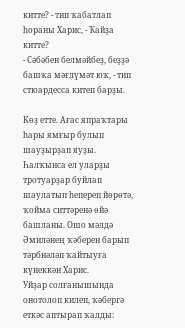китте? - тип ҡабатлап һораны Харис, - Ҡайҙа китте?
- Сәбәбен белмәйбеҙ, беҙҙә башҡа мәғлүмәт юҡ, - тип стюардесса китеп барҙы.

Көҙ етте. Ағас япраҡтары һары ямғыр булып шауҙырҙап яуҙы. Һалҡынса ел уларҙы тротуарҙар буйлап шаулатып һепереп йөрөтә, ҡойма ситтәренә өйә башланы. Ошо мәлдә Әмиләнең ҡәберен барып тәрбиәләп ҡайтыуға күнеккән Харис.
Уйҙар солғанышында онотолоп килеп, ҡәбергә еткәс аптырап ҡалды: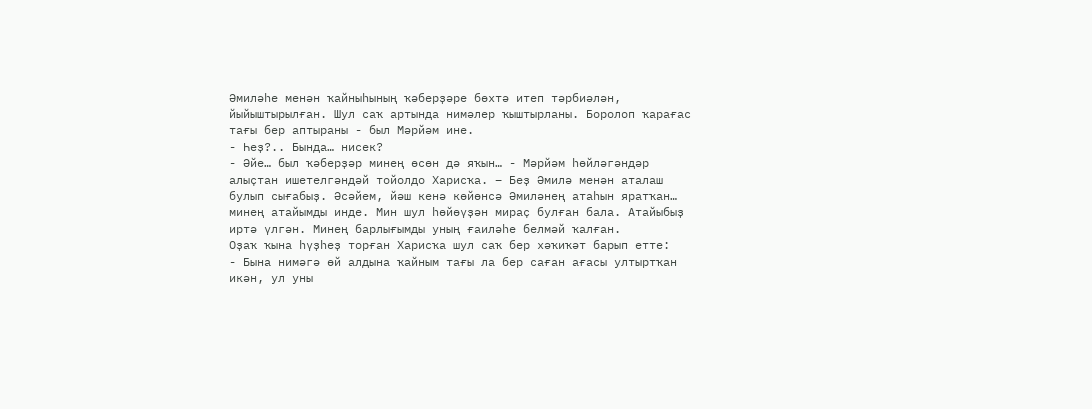Әмиләһе менән ҡайныһының ҡәберҙәре бөхтә итеп тәрбиәлән, йыйыштырылған. Шул саҡ артында нимәлер ҡыштырланы. Боролоп ҡарағас тағы бер аптыраны - был Мәрйәм ине.
- Һеҙ?.. Бында… нисек?
- Әйе… был ҡәберҙәр минең өсөн дә яҡын… - Мәрйәм һөйләгәндәр алыҫтан ишетелгәндәй тойолдо Харисҡа. – Беҙ Әмилә менән аталаш булып сығабыҙ. Әсәйем, йәш кенә көйөнсә Әмиләнең атаһын яратҡан… минең атайымды инде. Мин шул һөйөүҙән мираҫ булған бала. Атайыбыҙ иртә үлгән. Минең барлығымды уның ғаиләһе белмәй ҡалған.
Оҙаҡ ҡына һүҙһеҙ торған Харисҡа шул саҡ бер хәҡиҡәт барып етте:
- Бына нимәгә өй алдына ҡайным тағы ла бер саған ағасы ултыртҡан икән, ул уны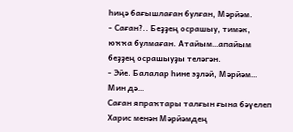һиңә бағышлаған булған, Мәрйәм.
- Саған?.. Беҙҙең осрашыу, тимәк, юҡҡа булмаған. Атайым…апайым беҙҙең осрашыуҙы теләгән.
- Эйе. Балалар һине эҙләй, Мәрйәм… Мин дә…
Саған япраҡтары талғын ғына бәүелеп Харис менән Мәрйәмдең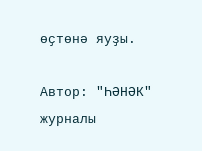өҫтөнә яуҙы.

Автор: "ҺӘНӘК" журналы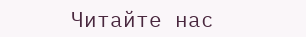Читайте нас